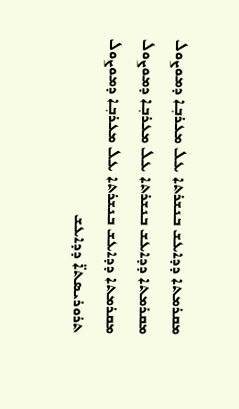ܡܩܪܡܬܐ ܕܕܐܥܫ ܒܢܫܪܬܐ ܥܠ ܡܥܪܒܼܐ ܕܡܘܨܘܠ
ܡܩܪܡܬܐ ܕܕܐܥܫ ܒܢܫܪܬܐ ܥܠ ܡܥܪܒܼܐ ܕܡܘܨܘܠ
ܡܩܪܡܬܐ ܕܕܐܥܫ ܒܢܫܪܬܐ ܥܠ ܡܥܪܒܼܐ ܕܡܘܨܘܠ
ܬܪܘܪܝܣܬܐ̈ ܕܕܐܥܫ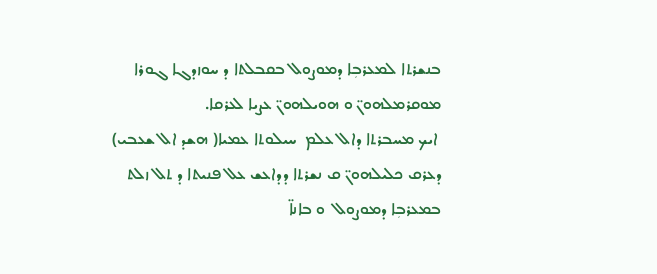ܒܢܫܪܬܐ ܠܡܥܪܒܼܐ ܕܡܘܨܘܠ ܒܩܒܠܬܐ ܕ ܚܘܙܕܓܐ ܓܘܪܐ ܡܘܩܪܡܠܗܘܢ̈ ܘ ܗܘܝܠܗܘܢ̈ ܥܨܝܐ ܠܥܪܩܐ.
 ܐܝܟ ܡܚܒܪܬܐ ܕܐܠ ܥܠܡ  ܚܝܠܘܬܐ ܥܡܝܐ( ܗܫܕ ܐܠ ܫܥܒܝ)  ܕܥܪܩ ܟܠܝܠܗܘܢ̈ ܩ ܢܫܪܬܐ ܕܕܐܥܫ ܥܠ ܦܢܝܬܐ ܕ ܬܠ ܙܠܬ ܒܡܥܪܒܼܐ ܕܡܘܨܘܠ  ܘ ܒܐܢܐ̈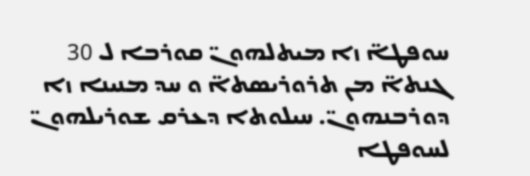ܚܘܦܛܐ̈ ܙܐ ܡܝܬܠܗܘܢ̈ ܩܘܪܒܐ ܠ 30 ܓܢܬܐ̈ ܡܢ ܬܪܘܪܝܣܬܐ̈ ܘ ܚܕ ܡܢܝܢܐ ܙܐ ܕܘܪܒܢܗܘܢ̈. ܚܝܠܘܬܐ ܕܥܪܩ ܫܘܪܝܠܗܘܢ̈ ܠܚܘܦܛܐ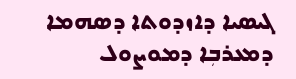ܓܝܣܝܐ ܕܐܙܕܘܬܐ ܕܣܗܡܐ ܕܡܥܪܒܼܐ ܕܡܘܨܘܠ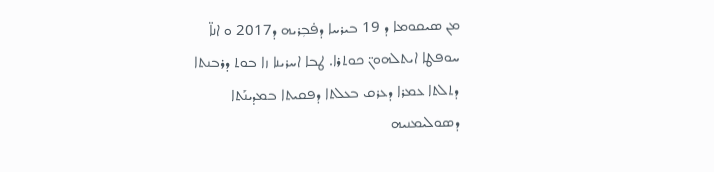ܡܢ ܣܝܩܘܡܐ ܕ 19 ܒܝܪܚܐ ܕܦ̇ܒܼܪܝܗ ܕ2017 ܘ ܐܢܐ̈ ܚܘܦܛܐ ܐܝܬܠܗܘܢ̈ ܟܘܬܪܐ. ܛܒܐ ܐܚܪܝܢܐ ܙܐ ܒܘܬ ܕܪܒܢܬܐ ܕܬܠܬܐ ܥܡܪܐ ܕܥܪܩ ܒܥܠܬܐ ܕܦܩܝܬܐ ܒܡܕܝܢܰܬܐ ܕܣܘܠܝܡܢܝܗ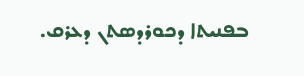ܒܦܢܝܬܐ ܕܟܘܪܕܣܬܢ ܕܥܪܩ.